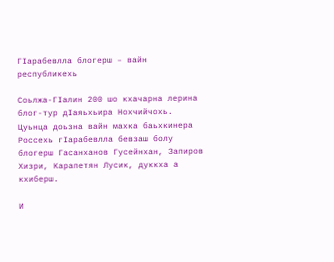ГIарабевлла блогерш – вайн республикехь

Соьлжа-ГIалин 200 шо кхачарна лерина блог-тур дIаяьхьира Нохчийчохь. Цуьнца доьзна вайн махка баьхкинера Россехь гIарабевлла бевзаш болу блогерш Гасанханов Гусейнхан, Запиров Хизри, Карапетян Лусик, дуккха а кхиберш.

И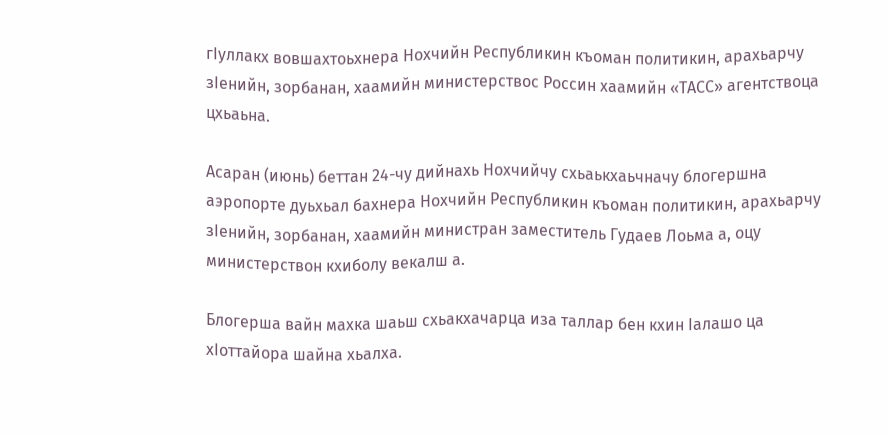гIуллакх вовшахтоьхнера Нохчийн Республикин къоман политикин, арахьарчу зIенийн, зорбанан, хаамийн министерствос Россин хаамийн «ТАСС» агентствоца цхьаьна.

Асаран (июнь) беттан 24-чу дийнахь Нохчийчу схьаькхаьчначу блогершна аэропорте дуьхьал бахнера Нохчийн Республикин къоман политикин, арахьарчу зIенийн, зорбанан, хаамийн министран заместитель Гудаев Лоьма а, оцу министерствон кхиболу векалш а.

Блогерша вайн махка шаьш схьакхачарца иза таллар бен кхин Iалашо ца хIоттайора шайна хьалха.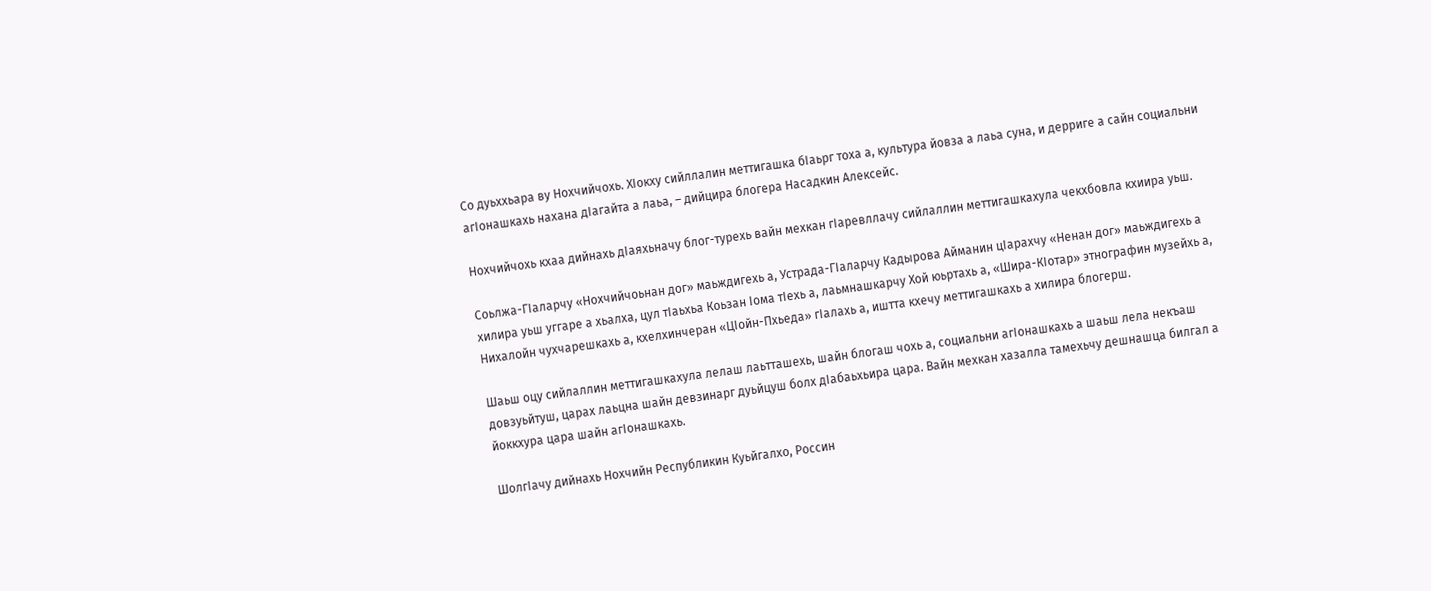Со дуьххьара ву Нохчийчохь. ХIокху сийллалин меттигашка бIаьрг тоха а, культура йовза а лаьа суна, и дерриге а сайн социальни агIонашкахь нахана дIагайта а лаьа, – дийцира блогера Насадкин Алексейс.

Нохчийчохь кхаа дийнахь дIаяхьначу блог-турехь вайн мехкан гIаревллачу сийлаллин меттигашкахула чекхбовла кхиира уьш.

Соьлжа-ГIаларчу «Нохчийчоьнан дог» маьждигехь а, Устрада-ГIаларчу Кадырова Айманин цIарахчу «Ненан дог» маьждигехь а хилира уьш уггаре а хьалха, цул тIаьхьа Коьзан Iома тIехь а, лаьмнашкарчу Хой юьртахь а, «Шира-КIотар» этнографин музейхь а, Нихалойн чухчарешкахь а, кхелхинчеран «ЦIойн-Пхьеда» гIалахь а, иштта кхечу меттигашкахь а хилира блогерш.

Шаьш оцу сийлаллин меттигашкахула лелаш лаьтташехь, шайн блогаш чохь а, социальни агIонашкахь а шаьш лела некъаш довзуьйтуш, царах лаьцна шайн девзинарг дуьйцуш болх дIабаьхьира цара. Вайн мехкан хазалла тамехьчу дешнашца билгал а йоккхура цара шайн агIонашкахь.

ШолгIачу дийнахь Нохчийн Республикин Куьйгалхо, Россин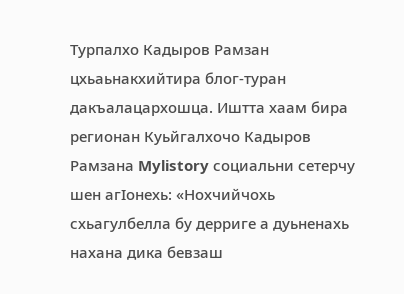Турпалхо Кадыров Рамзан цхьаьнакхийтира блог-туран дакъалацархошца. Иштта хаам бира регионан Куьйгалхочо Кадыров Рамзана Mylistory социальни сетерчу шен агIонехь: «Нохчийчохь схьагулбелла бу дерриге а дуьненахь нахана дика бевзаш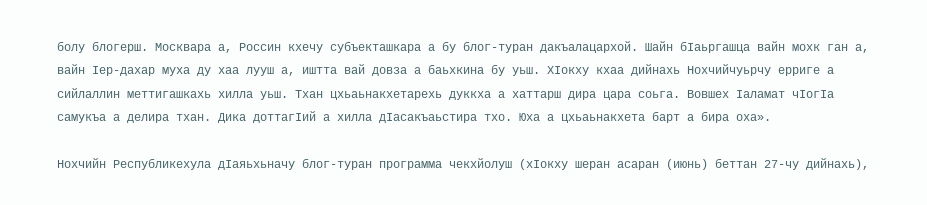болу блогерш. Москвара а, Россин кхечу субъекташкара а бу блог-туран дакъалацархой. Шайн бIаьргашца вайн мохк ган а, вайн Iер-дахар муха ду хаа лууш а, иштта вай довза а баьхкина бу уьш. ХIокху кхаа дийнахь Нохчийчуьрчу ерриге а сийлаллин меттигашкахь хилла уьш. Тхан цхьаьнакхетарехь дуккха а хаттарш дира цара соьга. Вовшех Iаламат чIогIа самукъа а делира тхан. Дика доттагIий а хилла дIасакъаьстира тхо. Юха а цхьаьнакхета барт а бира оха».

Нохчийн Республикехула дIаяьхьначу блог-туран программа чекхйолуш (хIокху шеран асаран (июнь) беттан 27-чу дийнахь),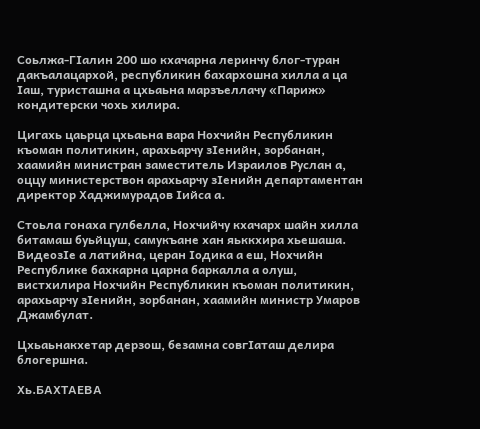Соьлжа-ГIалин 200 шо кхачарна леринчу блог-туран дакъалацархой, республикин бахархошна хилла а ца Iаш, туристашна а цхьаьна марзъеллачу «Париж» кондитерски чохь хилира.

Цигахь цаьрца цхьаьна вара Нохчийн Республикин къоман политикин, арахьарчу зIенийн, зорбанан, хаамийн министран заместитель Израилов Руслан а, оццу министерствон арахьарчу зIенийн департаментан директор Хаджимурадов Iийса а.

Стоьла гонаха гулбелла, Нохчийчу кхачарх шайн хилла битамаш буьйцуш, самукъане хан яьккхира хьешаша. ВидеозIе а латийна, церан Iодика а еш, Нохчийн Республике бахкарна царна баркалла а олуш, вистхилира Нохчийн Республикин къоман политикин, арахьарчу зIенийн, зорбанан, хаамийн министр Умаров Джамбулат.

Цхьаьнакхетар дерзош, безамна совгIаташ делира блогершна.

Хь.БАХТАЕВА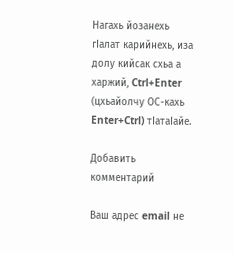Нагахь йозанехь гIалат карийнехь, иза долу кийсак схьа а харжий, Ctrl+Enter (цхьайолчу ОС-кахь Enter+Ctrl) тIатаIайе.

Добавить комментарий

Ваш адрес email не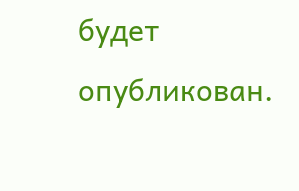будет опубликован.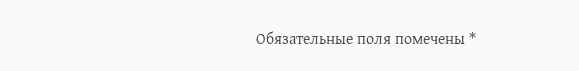Обязательные поля помечены *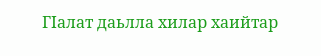ГIалат даьлла хилар хаийтар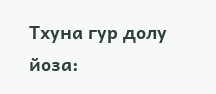Тхуна гур долу йоза: